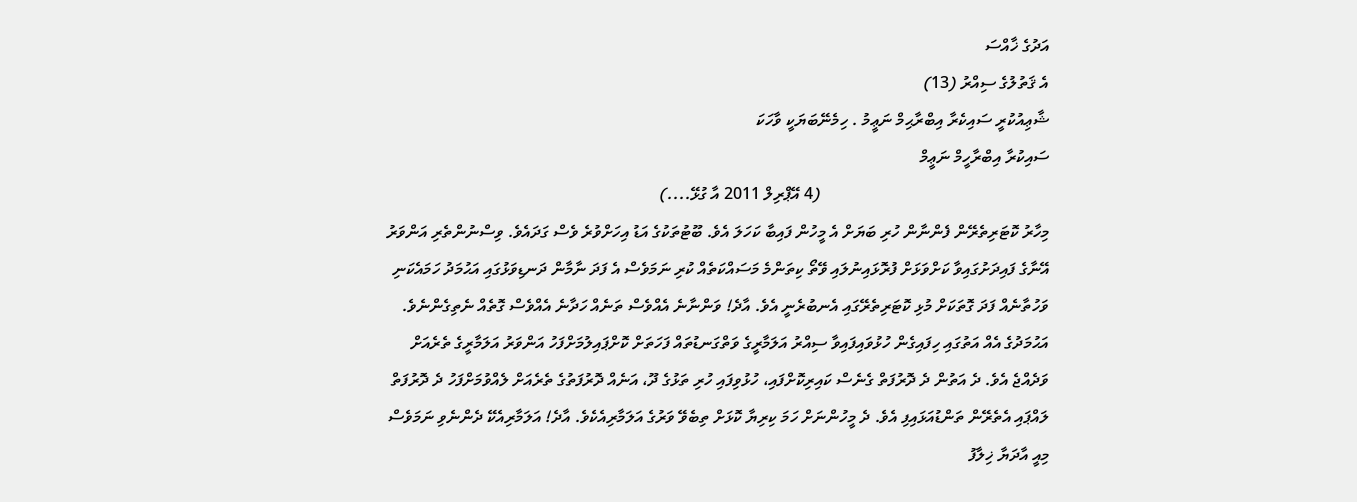އަދުގެ ޚާއްސަ
އެ ޤަތުލުގެ ސިއްރު (13)
ޝާޢިއުކުރީ ސައިކެރާ އިބްރާޙިމް ނަޢީމު . ހިމެނޭބަޔަކީ ވާހަކަ
ސައިކުރާ އިބްރާހީމް ނަޢީމް
                                                       (4 އޭޕްރިލް 2011 އާ ގުޅޭ....)
މިހާރު ކޮޓަރިތެރޭން ފެންނާން ހުރި ބަޔަށް އެ މީހުން ފައިބާ ކަހަލަ އެވެ. ބޫޓުތަކުގެ އަޑު އިހަށްވުރެ ވެސް ގަދައެވެ. ވިސްނުންތެރި އަންވަރު އޭނާގެ ފައިދަށުގައިވާ ކަށްވަޅަށް ފުރޮޅައިނުލައި ވޭތޯ ކިތަންމެ މަސައްކަތެއް ކުރި ނަމަވެސް އެ ފަދަ ނާމާން ދަނޑިވަޅުގައި އަޙުމަދު ހަމައެކަނި ވަހުތާނެއް ފަދަ ގޮތަކަށް މުޅި ކޮޓަރިތެރޭގައި އެނބުރެނީ އެވެ. އާދެ! ވަންނާނެ އެއްވެސް ތަނެއް ހަދާނެ އެއްވެސް ގޮތެއް ނެތިގެންނެވެ.
އަޙުމަދުގެ އެއް އަތުގައި ހިފައިގެން ހުޅުވައިފައިވާ ސިއްރު އަލަމާރީގެ ވަތްގަނޑުތައް ފަހަތަށް ކޮށްޕައިލުމަށްފަހު އަންވަރު އަލަމާރީގެ ތެރެއަށް ވަދެއްޖެ އެވެ. ދެ އަތުން ދެ ދޮރުފަތް ގެނެސް ކައިރިކޮށްފައި، ހުޅުވިފައި ހުރި ތަޅުގެ ދޫ، އަނެއް ދޮރުފަތުގެ ތެރެއަށް ލެއްވުމަށްފަހު ދެ ދޮރުފަތް ލައްޕައި އެތެރޭން ތަންޑުއަޅައިފި އެވެ. ދެ މީހުންނަށް ހަމަ ކިރިޔާ ކޮޅަށް ތިބެވޭ ވަރުގެ އަލަމާރިއެކެވެ. އާދެ! އަލަމާރިއެކޭ ދެންނެވި ނަމަވެސް މިއީ އާދަޔާ ޚިލާފު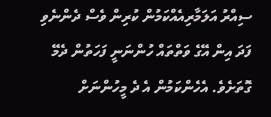ސިއްރު އަލަމާރިއެއްކަމުން ކުރިން ވެސް ދެންނެވި ފަދަ އިން އޭގެ ވަތްތައް ހުންނަނީ ފަހަތުން ދެމޭ ގޮތަށެވެ. އެހެންކަމުން އެ ދެ މީހުންނަށް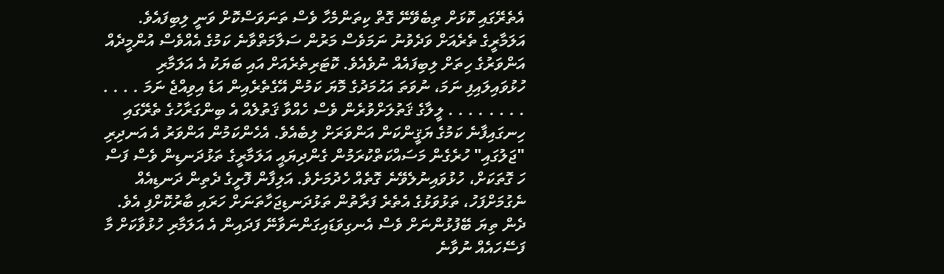އެތެރޭގައި ކޮޅަށް ތިބެވޭނޭ ގޮތް ކިތަންމެހާ ވެސް ތަނަވަސްކޮށް ވަނީ ލިބިފައެވެ.
އަލަމާރީގެ ތެރެއަށް ވަދެވުނު ނަމަވެސް މަރުން ސަލާމަތްވާނެ ކަމުގެ އެއްވެސް އުންމީދެއް އަންވަރުގެ ހިތަށް ލިބިފައެއް ނުވެއެވެ. ކޮޓަރިތެރެއަށް އައި ބަޔަކު އެ އަލަމާރި ހުޅުވައިލައިފި ނަމަ، ނުވަތަ އަޙުމަދުގެ މޮޔަ ކަމުން އޭގެތެރެއިން އަޑެ އިވިއްޖެ ނަމަ . . . . . . . . . . . . ލީލާގެ ޤަތުލަށްވުރެން ވެސް ހެއްވާ ޤަތުލެއް އެ ބިންގަރާހުގެ ތެރޭގައި ހިނގައިފާނެ ކަމުގެ ޔަޤީންކަން އަންވަރަށް ލިބެއެވެ. އެހެންކަމުން އަންވަރު އެ އަނދިރި "ޖަލުގައި" ހުރެގެން މަސައްކަތްކުރަމުން ގެންދިޔައީ އަލަމާރީގެ ތަޅުދަނޑިން ވެސް ފަސް ހަ ގޮތަކަށް، ހުޅުވައިނުލެވޭނެ ގޮތެއް ހެދުމަށެވެ. އަލިފާން ފޮށީގެ ދެތިން ދަނޑިއެއް ނެގުމަށްފަހު، ތަޅުވަޅުގެ އެތެރެ ފަރާތުން ތަޅުދަނޑިޖަހާތަނަށް ހަރައި ބާރުކޮށްފި އެވެ. ދެން ތިޔަ ބޭފުޅުންނަށް ވެސް އެނގިވަޑައިގަންނަވާނޭ ފަދައިން އެ އަލަމާރި ހުޅުވާކަށް މާ ފަސޭހައެއް ނުވާނެ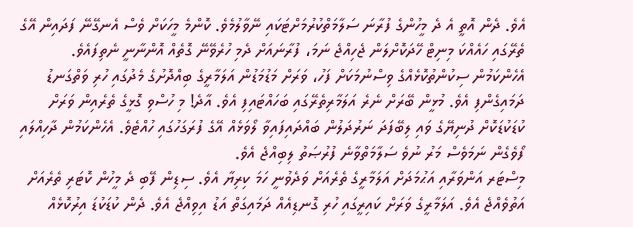އެވެ. ދެން އޮތީ އެ ދެ މީހުންގެ ފުރާނަ ސަލާމަތްކުރުމަށްޓަކައި ނޭވާލުމެވެ. ކޮންމެ މީހަކަށް ވެސް އެނގޭނޭ ފަދައިން އޭގެ ތެރޭގައި ހައެއްކަ މިނިޓް ހޭދަކޮށްލަން ޖެހިއްޖެ ނަމަ، ފުރާނައަށް ދެމި ހުރެވޭނޭ ގޮތެއް އޮންނާނީ ނެތިފައެވެ. އެހެންކަމުން ސިކުންތުކޮޅެއްގެ ވިސްނުމަކަށް ފަހު، ވަރަށް މަޑުމަޑުން އަލަމާރީގެ ބިއްދޮށުގެ މެދުގައި ހުރި ވަތްގަނޑު ދަމައިގެންފި އެވެ. މުޅީން ބޭރަށް ނެރެ އަލަމާރިތެރޭގައި ބަހައްޓައިފި އެވެ. އާދެ! މި ހުސްވި ގޮޅީގެ ތެރެއިން ވަރަށް ކުޑަކުޑަކޮށް ދުނިޔޭގެ ވައި ލިބޭފަދަ ނަރުދަލުން ބައްދައިފައިވާ ލޯވަޅެއް އޭގެ ފުރަގަހުގައި ހުއްޓެވެ. އެހެންކަމުން ދާހިއްލައި ފޯވެގެން ނަމަވެސް މަރު ނުވެ ސަލާމަތްވާނެ ފުރުޞަތު ލިބިއްޖެ އެވެ.
މިސްޓަރ އަންވަރާއި އަޙުމަދަށް އަލަމާރީގެ ތެރެއަށް ވަދެވުނީ ހަމަ ކިރިޔާ އެވެ. ސިޑިން ފޭބި ދެ މީހުން ކޮޓަރި ތެރެއަށް އަތުވެއްޖެ އެވެ. އަލަމާރީގެ ވަރަށް ކައިރީގައި ހުރި ގޮނޑިއެއް ދަމައިގަތް އަޑު އިވިއްޖެ އެވެ. ދެން ކުޑަކުޑަ އިރުކޮޅެއް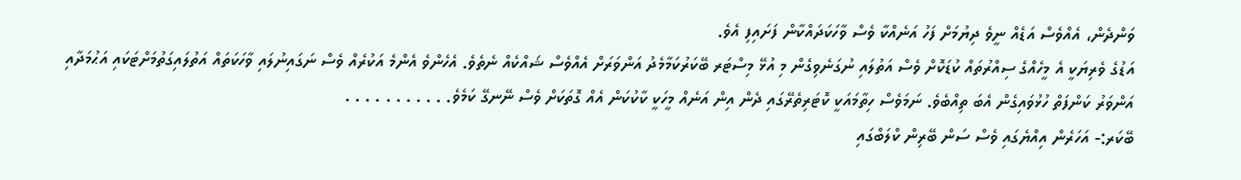ވަންދެން، އެއްވެސް އަޑެއް ނީވެ ދިޔުމަށް ފަހު އަނެއްކާ ވެސް ވާހަކަދައްކާން ފަށައިފި އެވެ.
އަޑުގެ ވެރިޔަކީ އެ މީހެއްގެ ސިއްރުތައް ކުޑަކޮށް ވެސް އަތުލައި ނުގަނެވިގެން މި އުޅޭ މިސްޓަރ ބޭކަރުކަމާމެދު އަންވަރަށް އެއްވެސް ޝައްކެއް ނެތެވެ. އެހެންވެ އެންމެ އަކުރެއް ވެސް ނަގައިނުލައި ވާހަކަތައް އަތުލައިގަތުމަށްޓަކައި އަޙުމަދާއި އަންވަރު ކަންފަތް ހުޅުވައިގެން އެބަ ތިއްބެވެ. ނަމަވެސް ހިތާމައަކީ ކޮޓަރިތެރޭގައި ދެން އިން އަނެއް މީހަކީ ކާކުކަން އެއް ގޮތަކަށް ވެސް ނޭނގޭ ކަމެވެ. . . . . . . . . . .
ބޭކަރ:- އަހަރެން އިއްޔެގައި ވެސް ސަން ބޭރިން ކްލަބްގައި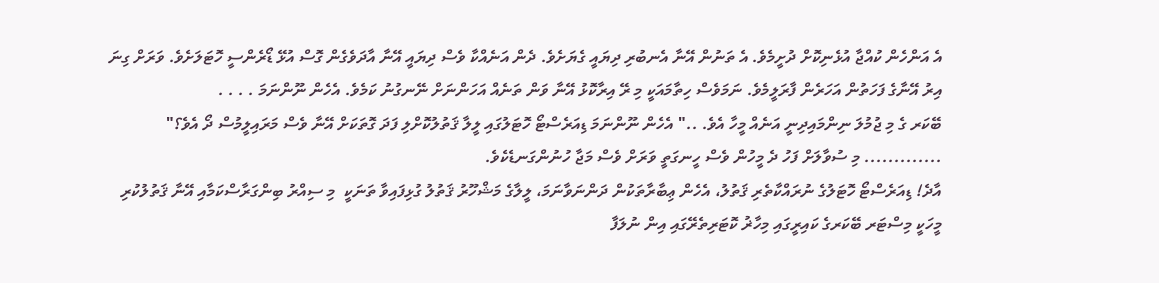އެ އަންހެން ކުއްޖާ އުޅެނިކޮށް ދުށީމެވެ. އެ ތަނުން އޭނާ އެނބުރި ދިޔައީ ގެޔަށެވެ. ދެން އަނެއްކާ ވެސް ދިޔައީ އޭނާ އާދަވެގެން ގޮސް އުޅޭ ޑޯރެންސީ ހޮޓަލަށެވެ. ވަރަށް ގިނަ އިރު އޭނާގެ ފަހަތުން އަހަރެން ފާރަލީމެވެ. ނަމަވެސް ހިތާމައަކީ މި ރޭ އިރާކޮޅު އޭނާ ވަން ތަނެއް އަހަންނަށް ނޭނގުނު ކަމެވެ. އެހެން ނޫންނަމަ . . . .
ބޭކަރ ގެ މި ޖުމުލަ ނިންމައިދިނީ އަނެއް މީހާ އެވެ. .." އެހެން ނޫންނަމަ ޑިއަރެސްޓޯ ހޮޓަލުގައި ލީލާ ޤަތުލުކޮށްލި ފަދަ ގޮތަކަށް އޭނާ ވެސް މަރައިލީމުސް ދޯ އެވެ؟" ............. މި ސުވާލަށް ފަހު ދެ މީހުން ވެސް ހީނގަތީ ވަރަށް ވެސް މަޖާ ހުނުންގަނޑެކެވެ.
އާދެ! ޑިއަރެސްޓޯ ހޮޓަލުގެ ނުރައްކާތެރި ޤަތުލު، އެހެން ޢިބާރާތަކުން ދަންނަވާނަމަ، ލީލާގެ މަޝްހޫރު ޤަތުލު ގުޅިފައިވާ ތަނަކީ  މި ސިއްރު ބިންގަރާސްކަމާއި އޭނާ ޤަތުލުކުރި މީހަކީ މިސްޓަރ ބޭކަރގެ ކައިރީގައި މިހާޜު ކޮޓަރިތެރޭގައި އިން ނުލަފާ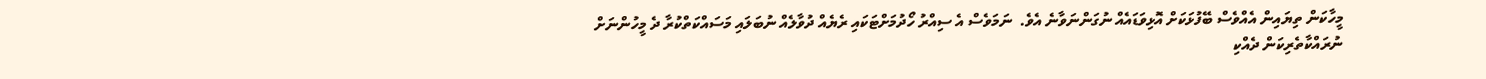މީހާކަން ތިޔައިން އެއްވެސް ބޭފުޅަކަށް އޮޅިވަޑައެއް ނުގަންނަވާނެ އެވެ.  ނަމަވެސް އެ ސިއްރު ހޯދުމަށްޓަކައި ރެޔެއް ދުވާލެއް ނުބަލައި މަސައްކަތްކުރާ ދެ މީހުންނަށް  ނުރައްކާތެރިކަން ދެއްކި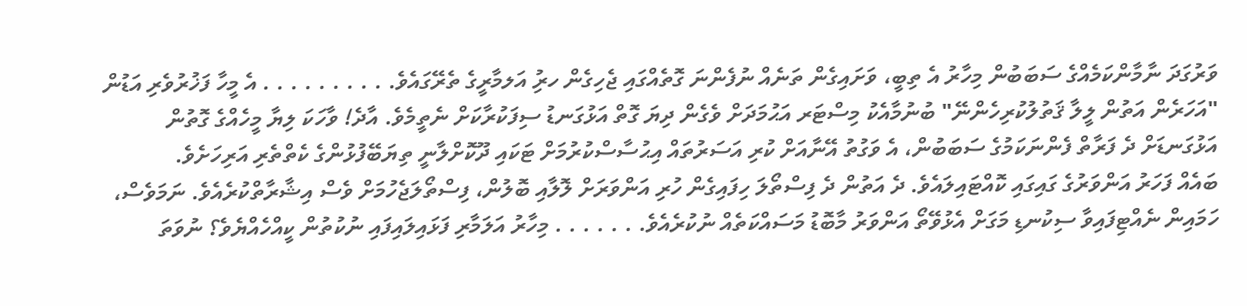ވަރުގަދަ ނާމާންކަމެއްގެ ސަބަބުން މިހާރު އެ ތިބީ، ވަށައިގެން ތަނެއް ނުފެންނަ ގޮތެއްގައި ޖެހިގެން ހރުި އަލމާރީގެ ތެރޭގައެވެ. . . . . . . . . . އެ މީހާ ފަޚުރުވެރި އަޑުން "އަހަރެން އަތުން ލީލާ ޤަތުލުކުރިހެންނޭ" ބުނުމާއެކު މިސްޓަރ އަޙުމަދަށް ވެގެން ދިޔަ ގޮތް އަޅުގަނޑު ސިފަކުރާކަށް ނެތީމެވެ. އާދެ! ވާހަކަ ލިޔާ މީހެއްގެ ގޮތުން އަޅުގަނޑަށް ދެ ފަރާތް ފެންނަކަމުގެ ސަބަބުން، އެ ވަގުތު އޭނާއަށް ކުރި އަސަރުތައް އިޙުސާސްކުރުމަށް ޓަކައި ދޫކޮށްލާނީ ތިޔަބޭފުޅުންގެ ކެތްތެރި އަރިހަށެވެ.
ބައެއް ފަހަރު އަންވަރުގެ ގައިގައި ކޮއްޓައިލައެވެ. ދެ އަތުން ދެ ފިސްތޯލަ ހިފައިގެން ހުރި އަންވަރަށް ލޮލާއި ބޮލުން، ފިސްތޯލަޖެހުމަށް ވެސް އިޝާރާތްކުރެއެވެ. ނަމަވެސް، ހަމައިން ނެއްޓިފައިވާ ސިކުނޑި މަގަށް އެޅުވޭތޯ އަންވަރު މާބޮޑު މަސައްކަތެއް ނުކުރެއެވެ. . . . . . . މިހާރު އަލަމާރި ފަޅައިލައިފައި ނުކުތުން ކީއްހެއްޔެވެ؟ ނުވަތަ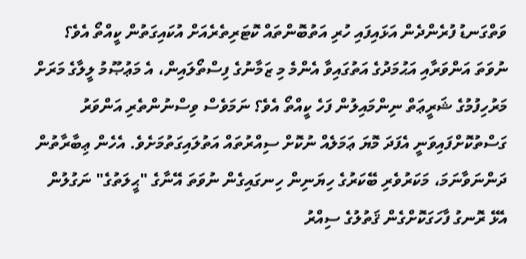ވަތްގަނޑު ފުރެންދެން އަޅައިފައި ހުރި އަތުބޮންތައް ކޮޓަރިތެރެއަށް އުކައިގަތުން ކީއްތޯ އެވެ؟ ނުވަތަ އަންވަރާއި އަޙުމަދުގެ އަތުގައިވާ އެންމެ މި ޒަމާނުގެ ފިސްތޯލައިން، އެ މަޢުޞޫމު ލީލާގެ މަރަށް މަރުހިފުމުގެ ޝަރީޢަތް ނިންމައިލުން ފަހެ ކީއްތޯ އެވެ؟ ނަމަވެސް ވިސްނުންތެރި އަންވަރު ގަސްތުކޮށްފައިވަނީ އެފަދަ މޮޔަ ޢަމަލެއް ނުކޮށް ސިއްރުތައް އަތުލައިގަތުމަށެވެ. އެހެން ޢިބާރާތުން ދަންނަވާނަމަ، މަކަރުވެރި ބޭކަރުގެ ހިޔަނިން ހިނގައިގެން ނުވަތަ އޭނާގެ "ޙީލަތުގެ" ނަގުލުން އެޅޭ ރޮނގު ފާހަގަކޮށްގެން ޤަތުލުގެ ސިއްރު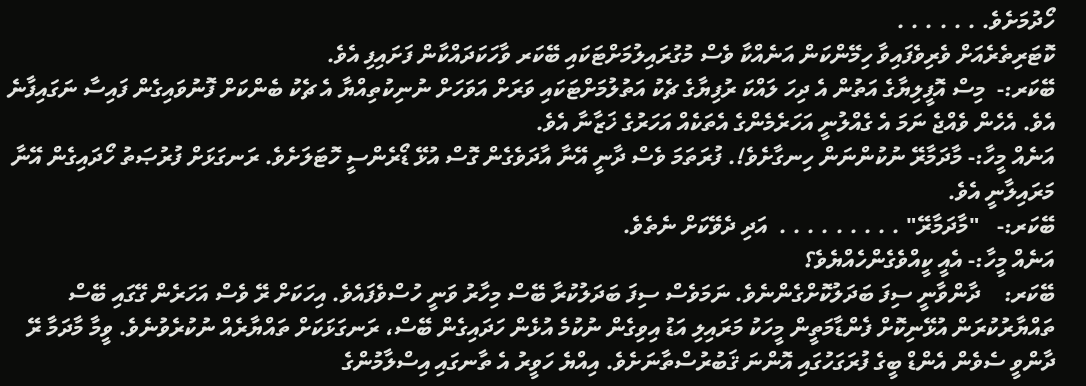ހޯދުމަށެވެ. . . . . . .
ކޮޓަރިތެރެއަށް ވެރިވެފައިވާ ހިމޭންކަން އަނެއްކާ ވެސް މުގުރައިލުމަށްޓަކައި ބޭކަރ ވާހަކަދައްކާން ފަށައިފި އެވެ.
ބޭކަރ:-  މިސް އޮފީލިޔާގެ އަތުން އެ ދިހަ ލައްކަ ރުފިޔާގެ ޗެކު އަތުލުމަށްޓަކައި ވަރަށް އަވަހަށް ނުނިކުތިއްޔާ އެ ޗެކު ބެންކަށް ފޮނުވައިގެން ފައިސާ ނަގައިފާނެ އެވެ. އެހެން ވެއްޖެ ނަމަ އެ ގެއްލުނީ އަހަރެމެންގެ އެތަކެއް އަހަރުގެ ޚަޒާނާ އެވެ.
އަނެއް މީހާ:- މާދަމާރޭ ނުކުންނަން ހިނގާށެވެ!. ފުރަތަމަ ވެސް ދާނީ އޭނާ އާދަވެގެން ގޮސް އުޅޭ ޑޯރެންސީ ހޮޓަލަށެވެ. ރަނގަޅަށް ފުރުޞަތު ހޯދައިގެން އޭނާ މަރައިލާނީ އެވެ.
ބޭކަރ:-   "މާދަމާރޭ" . . . . . . . . .  އަދި ދެވޭކަށް ނެތެވެ.
އަނެއް މީހާ:- އެއީ ކީއްވެގެންހެއްޔެވެ؟
ބޭކަރ:    ދާންވާނީ ސިފަ ބަދަލުކޮށްގެންނެވެ. ނަމަވެސް ސިފަ ބަދަލުކުރާ ބޭސް މިހާރު ވަނީ ހުސްވެފައެވެ. އިހަކަށް ރޭ ވެސް އަހަރެން ގޭގައި ބޭސް ތައްޔާރުކުރަން އުޅޭނިކޮށް ފެންޑާމަތީން މީހަކު މަރައިލި އަޑު އިވިގެން ނުކުމެ އުޅެން ހަދައިގެން ބޭސް، ރަނގަޅަކަށް ތައްޔާރެއް ނުކުރެވުނެވެ. ވީމާ މާދަމާ ރޭ ދާންވީ ސެވެން އެންޑް ބީގެ ފުރަގަހުގައި އޮންނަ ޤަބުރުސްތާނަށެވެ. އިއްޔެ ހަވީރު އެ ތާނގައި އިސްލާމުންގެ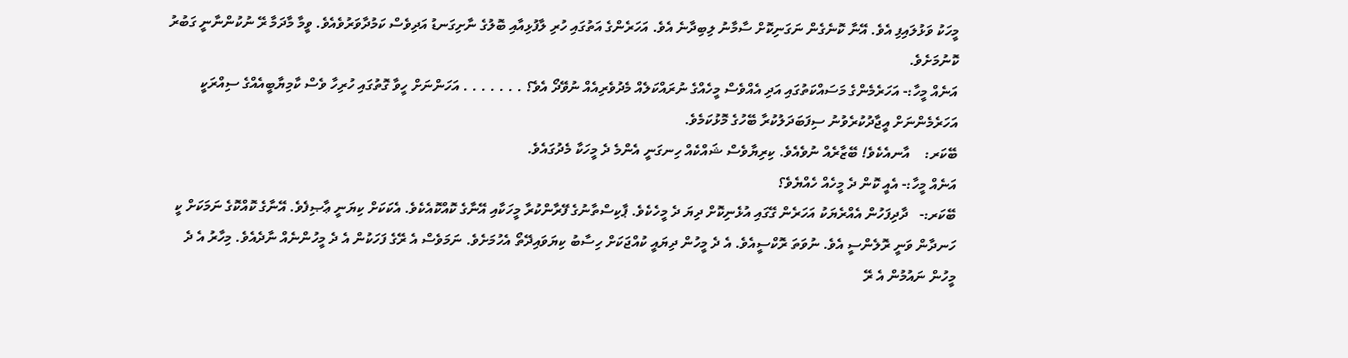މީހަކު ވަޅުލައިފި އެވެ. އޭނާ ކޮނެގެން ނަގަނިކޮށް ސާމާނު ލިބިދާނެ އެވެ. އަހަރެންގެ އަތުގައި ހުރި ލާފުޅިއާއި ބޮލުގެ ނާށިގަނޑު އަދިވެސް ކަމުދާވަރުވެއެވެ. ވީމާ މާދަމާ ރޭ ނުކުންނާނީ ގަބުރު ކޮނުމަށެވެ.
އަނެއް މީހާ:- އަހަރެމެންގެ މަސައްކަތުގައި އަދި އެއްވެސް މީހެއްގެ ނުރައްކަލެއް މެދުވެރިއެއް ނުވޭދޯ އެވެ؟ . . . . . . . އަހަންނަށް ހީވާ ގޮތުގައި ހުރިހާ ވެސް ކާމިޔާބީއެއްގެ ސިއްރަކީ އަހަރެމެންނަށް އީޖާދުކުރެވުނު ސިފަބަދަލުކުރާ ބޭހުގެ މޮޅުކަމެވެ.
ބޭކަރ:    އާނއެކެވެ! ބޭޒާރެއް ނުވެއެވެ. ކިރިޔާވެސް ޝައްކެއް ހިނގަނީ އެންމެ ދެ މީހަކާ މެދުގައެވެ.
އަނެއް މީހާ:- އެއީ ކޮން ދެ މީހެއް ހެއްޔެވެ؟
ބޭކަރ:-   ދާދިފަހުން އެއްރެޔަކު އަހަރެން ގޭގައި އުޅެނިކޮށް ދިޔަ ދެ މީހެކެވެ. ޕާކިސްތާނުގެ ފޭރާންކުރާ މީހަކާއި އޭނާގެ ކޮއްކޮއެކެވެ. އެކަކަށް ކިޔަނީ ޢާޞިފެވެ. އޭނާގެ ކޮއްކޮގެ ނަމަކަށް ކީ ހަނދާން ވަނީ ރޮލެންސީ އެވެ. ނުވަތަ ރޮކްސީއެވެ. އެ ދެ މީހުން ދިޔައީ ކުއްޖަކަށް ހިސާބު ކިޔަވައިދޭތޯ އެހުމަށެވެ. ނަމަވެސް އެ ރޭގެ ފަހަކުން އެ ދެ މީހުންނެއް ނާދެއެވެ. މިހާރު އެ ދެ މީހުން ނައުމުން އެ ރޭ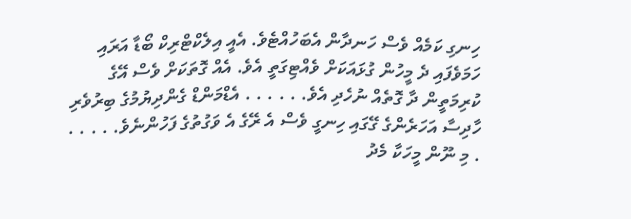ހިނގި ކަމެއް ވެސް ހަނދާން އެބަހުއްޓެވެ. އެއީ އިލެކްޓްރިކް ބޯޑާ އަރައި ހަމަވެފައި ދެ މީހުން ގުޅައަކަށް ވެއްޓިގަތީ އެވެ. އެއް ގޮތަކަށް ވެސް އޭގެ ކުރިމަތީން ދާ ގޮތެއް ނުހެދި އެވެ. . . . . . އެޑްމަންޑް ގެންދިޔުމުގެ ބިރުވެރި ހާދިސާ އަހަރެންގެ ގޭގައި ހިނގީ ވެސް އެ ރޭގެ އެ ވަގުތުގެ ފަހުންނެވެ. . . . . . މި ނޫން މީހަކާ މެދު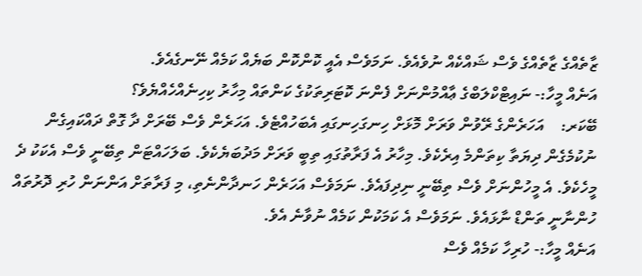ޒާތެއްގެ ޒާތެއްގެ ވެސް ޝައްކެއް ނުވެއެވެ. ނަމަވެސް އެއީ ކޮންކޮން ބަޔެއް ކަމެއް ނޭނގެއެވެ.
އަނެއް މީހާ:- ނައިޓްކްލަބްގެ ޢާއްމުންނަށް ފެންނަ ކޮޓަރިތަކުގެ ކަންތައް މިހާރު ކިހިނެއްހެއްޔެވެ؟
ބޭކަރ:    އަހަރެންގެ ރޭވުން ވަރަށް މޮޅަށް ހިނގަހިނގައި އެބަހުއްޓެވެ. އަހަރެން ވެސް ބޭރަށް ދާ ގޮތް ދައްކައިގެން ނުކުމެގެން ދިޔަތާ ކިތަންމެ އިރެކެވެ. މިހާރު އެ ފަރާތުގައި ތިބީ ވަރަށް މަދުބަޔެކެވެ. ބަލަހައްޓަން ތިބޭނީ ވެސް އެކަކު ދެ މީހެކެވެ. އެ މީހުންނަށް ވެސް ތިބޭނީ ނިދިފައެވެ. ނަމަވެސް އަހަރެން ހަނދާންނެތި، މި ފަރާތަށް އަންނަން ހުރި ދޮރުތައް ހުންނާނީ ތަންޑް ނާޅައެވެ. ނަމަވެސް އެ ކަމަކުން ކަމެއް ނުވާނެ އެވެ.
އަނެއް މީހާ:- ހުރިހާ ކަމެއް ވެސް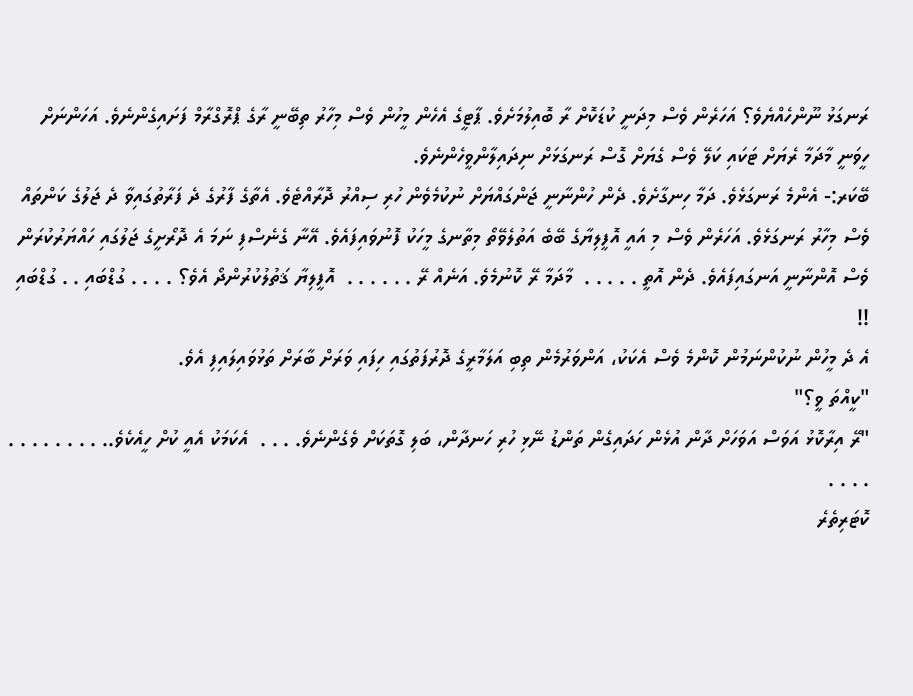ރަނގަޅު ނޫންހެއްޔެވެ؟ އަހަރެން ވެސް މިދަނީ ކުޑަކޮށް ރާ ބޮއިލުމަށެވެ. ޕާޓީގެ އެހެން މީހުން ވެސް މިހާރު ތިބޭނީ ރާގެ ޕްރޮގްރާމް ފަށައިގެންނެވެ. އަހަންނަށް ހީވަނީ މާދަމާ ރެޔަށް ޓަކައި ކަލޭ ވެސް ގެޔަށް ގޮސް ރަނގަޅަށް ނިދައިލާންވީހެންނެވެ.
ބޭކަރ:- އެންމެ ރަނގަޅެވެ. ދަމާ ހިނގާށެވެ. ދެން ހުންނާނީ ޖަންގައްޔަށް ނުކުމެވެން ހުރި ސިއްރު ދޮރާއްޓެވެ. އެތާގެ ފާރުގެ ދެ ފަރާތުގައިވާ ދެ ޖަލުގެ ކަންތައް ވެސް މިހާރު ރަނގަޅެވެ. އަހަރެން ވެސް މި އައީ އޮފީލިޔާގެ ބޭބެ އަތުލެވޭތޯ މިތާނގެ މީހަކު ފޮނުވައިފައެވެ. އޭނާ ގެނެސްފި ނަމަ އެ ދޮރޯށީގެ ޖަލުގައި ހައްޔަރުކުރަން ވެސް އޮންނާނީ އަނގައިފައެވެ. ދެން އޮތީ . . . . .  މާދަމާ ރޭ ކޮނުމެވެ. އަނެއް ރޭ . . . . . .  އޮފީލިޔާ ޤަތުލުކުރުންދޯ އެވެ؟ . . . . ގުޑްބައި . . ގުޑްބައި !!
އެ ދެ މީހުން ނުކުންނަމުން ކޮންމެ ވެސް އެކަކު، އަންވަރުމެން ތިބި އަލަމާރީގެ ދޮރުފަތުގައި ހިފައި ވަރަށް ބާރަށް ތަޅުވައިލައިފި އެވެ.
"ކީއްތަ ވީ؟"
"ރޭ އިރާކޮޅު އަވަސް އަވަހަށް ދާން އުޅެން ހަދައިގެން ތަންޑު ނޭޅި ހުރި ހަނދާން، ބަލި ގޮތަކަށް ވެގެންނެވެ. . . .  އެކަމަކު އެއީ ކުށް ހީއެކެވެ.. . . . . . . . . . . . .
ކޮޓަރިތެރެ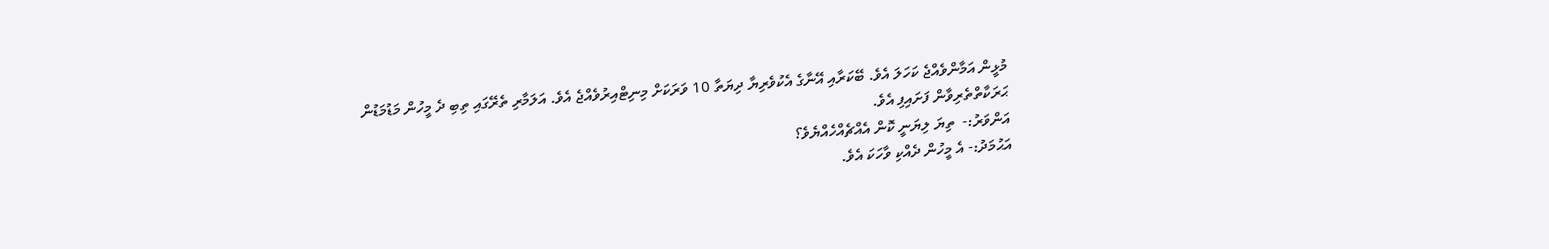މުޅީން އަމާންވެއްޖެ ކަހަލަ އެވެ. ބޭކަރާއި އޭނާގެ އެކުވެރިޔާ ދިޔަތާ 10 ވަރަކަށް މިނިޓްއިރުވެއްޖެ އެވެ. އަލަމާރި ތެރޭގައި ތިބި ދެ މީހުން މަޑުމަޑުން ޙަރަކާތްތެރިވާން ފަށައިފި އެވެ.
އަންވަރު:-  ތިޔަ ލިޔަނީ ކޮން އެއްޗެއްހެއްޔެވެ؟
އަޙުމަދު:- އެ މީހުން ދެއްކި ވާހަކަ އެވެ.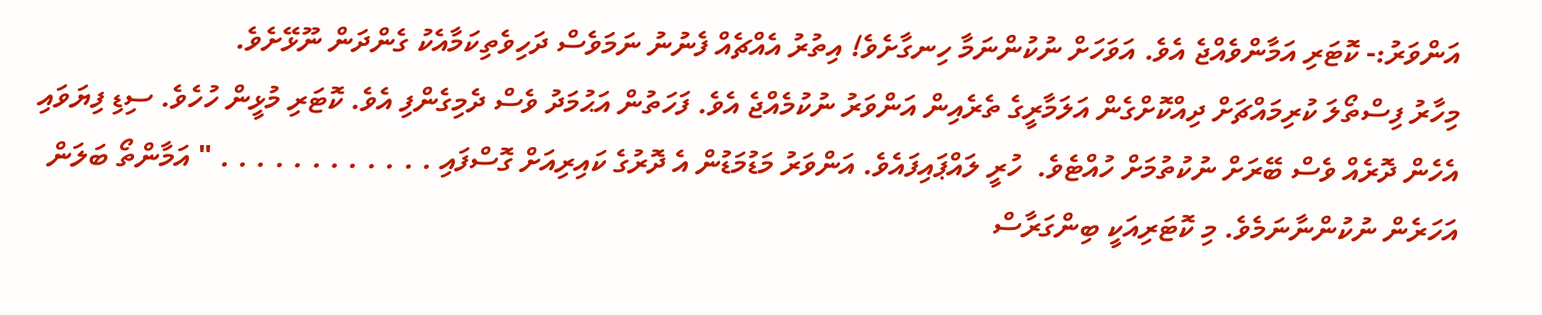އަންވަރު:- ކޮޓަރި އަމާންވެއްޖެ އެވެ. އަވަހަށް ނުކުންނަމާ ހިނގާށެވެ! އިތުރު އެއްޗެއް ފެނުނު ނަމަވެސް ދަހިވެތިކަމާއެކު ގެންދަން ނޫޅޭށެވެ.
މިހާރު ފިސްތޯލަ ކުރިމައްޗަށް ދިއްކޮށްގެން އަލަމާރީގެ ތެރެއިން އަންވަރު ނުކުމެއްޖެ އެވެ. ފަހަތުން އަޙުމަދު ވެސް ދެމިގެންފި އެވެ. ކޮޓަރި މުޅީން ހުހެވެ. ސިޑި ފިޔަވައި އެހެން ދޮރެއް ވެސް ބޭރަށް ނުކުތުމަށް ހުއްޓެވެ.  ހުރީ ލައްޕައިފައެވެ. އަންވަރު މަޑުމަޑުން އެ ދޮރުގެ ކައިރިއަށް ގޮސްފައި . . . . . . . . . . . . " އަމާންތޯ ބަލަން އަހަރެން ނުކުންނާނަމެވެ. މި ކޮޓަރިއަކީ ބިންގަރާސް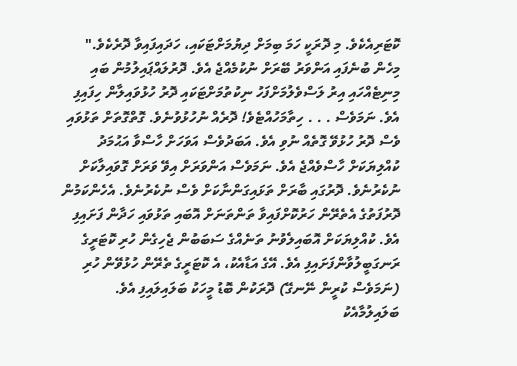ކޮޓަރިއެކެވެ. މި ދޮރަކީ ހަމަ ބިމަށް ދިޔުމަށްޓަކައި، ހަދައިފައިވާ ދޮރެކެވެ." މިހެން ބުނެފައި އަންވަރު ބޭރަށް ނުކުމެއްޖެ އެވެ. ދޮރުލައްޕައިލުމުން ބައި މިނިޓެއްހައި އިރު ލަސްވެލުމަށްފަހު ނިކުތުމަށްޓަކައި ދޮރު ހުޅުވައިލާން ހިފައިފި އެވެ. ނަމަވެސް . . . ހިތާމަހުއްޓެވެ! ދޮރެއް ނުހުޅުވުނެވެ. ގޮތްގޮތަށް ތަޅުވައި ވެސް ދޮރު ހުޅުވޭ ގޮތެއް ނުވި އެވެ. އަބަދުވެސް އަވަހަށް ހާސްވާ އަޙުމަދު ކުއްލިޔަކަށް ހާސްވެއްޖެ އެވެ. ނަމަވެސް އަންވަރަށް އިވޭ ވަރަށް ގޮވައިލާކަށް ނުކެރުނެވެ. ދޮރުގައި ބާރަށް ތަޅައިގަންނާކަށް ވެސް ނުކެރުނެވެ. އެހެންކަމުން ދޮރުފަތުގެ އެތެރޭން ހަރުކޮށްފައިވާ ތަންތަނަށް އޮބައި ތަޅުވައި ހަދާން ފަށައިފި އެވެ. ކުއްލިޔަކަށް އޮބައިލެވުނު ތަނެއްގެ ސަބަބުން ޖެހިގެން ހުރި ކޮޓަރީގެ ރަނގަބީލުވާންފަށައިފި އެވެ. އޭގެ އަޑާއެކު، އެ ކޮޓަރީގެ ތެރޭން ހުޅުވޭން ހުރި (ނަމަވެސް ކުރީން ނޭނގޭ) ދޮރަކުން ބޮޑު މީހަކު ބަލައިލައިފި އެވެ. ބަލައިލުމާއެކު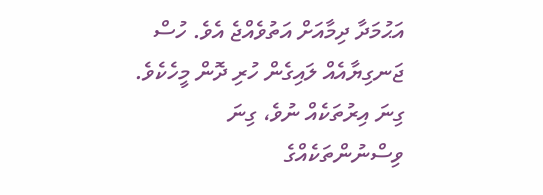އަޙުމަދާ ދިމާއަށް އަތުވެއްޖެ އެވެ. ހުސް ޖަނގިޔާއެއް ލައިގެން ހުރި ދޮން މީހެކެވެ. ގިނަ އިރުތަކެއް ނުވެ، ގިނަ ވިސްނުންތަކެއްގެ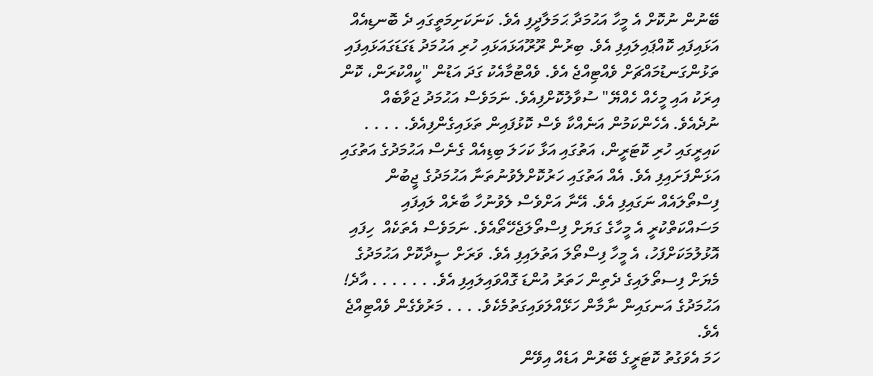ބޭނުން ނުކޮށް އެ މީހާ އަޙުމަދާ ޙަމަލާދީފި އެވެ. ކަނަކަށިމަތީގައި ދެ ބޮނޑިއެއް އަޅައިފައި ކޮއްޕައިލައިފި އެވެ. ބިރުން ރޫރޫއަޅައަޅައި ހުރި އަޙުމަދު ޑަގަޑަގައަޅައިފައި ތަޅުންގަނޑުމައްޗަށް ވެއްޓިއްޖެ އެވެ. ވެއްޓުމާއެކު ގަދަ އަޑުން "ކީއްކުރަން، ކޮން އިރަކު އައި މީހެއް ހެއްޔޭ" ސުވާލުކޮށްފިއެވެ. ނަމަވެސް އަޙުމަދު ޖަވާބެއް ނުދެއެވެ. އެހެންކަމުން އަނެއްކާ ވެސް ކޮޅުފައިން ތަޅައިގެންފިއެވެ. . . . .  ކައިރީގައި ހުރި ކޮޓަރީން، އަތުގައި އަޅާ ކަހަލަ ބިޑިއެއް ގެނެސް އަޙުމަދުގެ އަތުގައި އަޅަންފަށައިފި އެވެ. އެއް އަތުގައި ހަރުކޮށްލެވުނުތަނާ އަޙުމަދުގެ ޖީބުން ފިސްތޯލައެއް ނަގައިފި އެވެ. އޭނާ އަށްވެސް ލެވުނުހާ ބާރެއް ލައިފައި މަސައްކަތްކުރީ އެ މީހާގެ ގަޔަށް ފިސްތޯލަޖެހޭތޯއެވެ. ނަމަވެސް އެތަކެއް  ހިފައި އޮޅުލުމަކަށްފަހު، އެ މީހާ ފިސްތޯލަ އަތުލައިފި އެވެ. ވަރަށް ސީދާކޮށް އަޙުމަދުގެ މެޔަށް ފިސތޯލައިގެ ދެތިން ހަތަރު އުންޑަ ގޮއްވައިލައިފި އެވެ. . . . . . . އާދެ! އަޙުމަދުގެ އަނގައިން ނާމާން ހަޅޭއްލަވައިގަތުމެކެވެ. . . . މަރުވެގެން ވެއްޓިއްޖެ އެވެ.
ހަމަ އެވަގުތު ކޮޓަރީގެ ބޭރުން އަޑެއް އިވޭން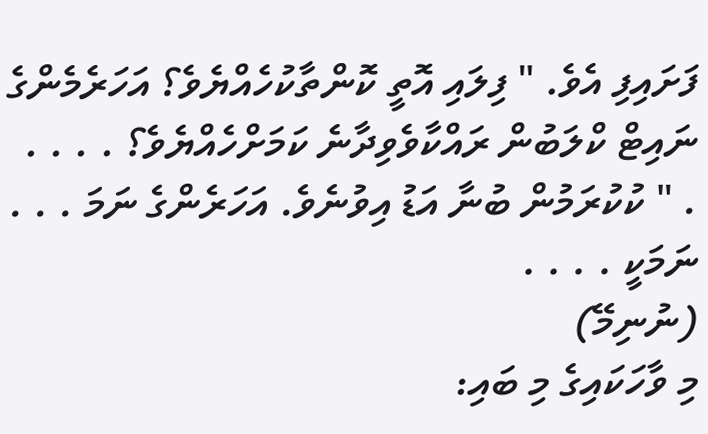ފަށައިފި އެވެ. " ފިލައި އޮތީ ކޮންތާކުހެއްޔެވެ؟ އަހަރެމެންގެ ނައިޓް ކްލަބުން ރައްކާވެވިދާނެ ކަމަށްހެއްޔެވެ؟ . . . . . " ކުކުރަމުން ބުނާ އަޑު އިވުނެވެ. އަހަރެންގެ ނަމަ . . . ނަމަކީ . . . .
(ނުނިމޭ)
މި ވާހަކައިގެ މި ބައި: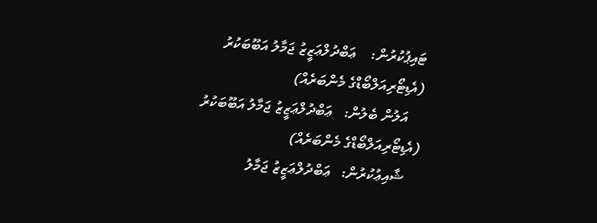ޓައިޕުކުރުން:    ޢަބްދުލްޢަޒީޒު ޖަމާލު އަބޫބަކުރު (އެޑިޓޯރިއަލްބޯޑްގެ މެންބަރެއް)
    އަލުން ބެލުން:   ޢަބްދުލްޢަޒީޒު ޖަމާލު އަބޫބަކުރު (އެޑިޓޯރިއަލްބޯޑްގެ މެންބަރެއް)
    ޝާއިޢުކުރުން:   ޢަބްދުލްޢަޒީޒު ޖަމާލު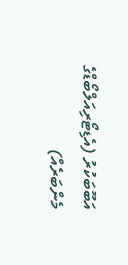އަބޫބަކުރު (އެޑިޓޯރިއަލްބޯޑްގެ މެންބަރެއް)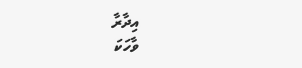އިދާރާ
ވާހަކަ